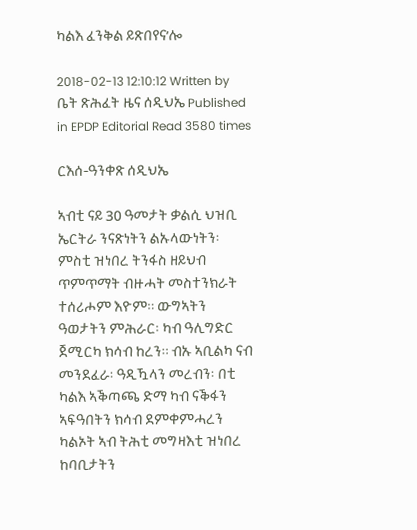ካልእ ፈንቅል ይጽበየና’ሎ

2018-02-13 12:10:12 Written by  ቤት ጽሕፈት ዜና ሰዲህኤ Published in EPDP Editorial Read 3580 times

ርእሰ-ዓንቀጽ ሰዲህኤ

ኣብቲ ናይ 30 ዓመታት ቃልሲ ህዝቢ ኤርትራ ንናጽነትን ልኡላውነትን፡ ምስቲ ዝነበረ ትንፋስ ዘይህብ ጥምጥማት ብዙሓት መስተንክራት ተሰሪሖም እዮም። ውግኣትን ዓወታትን ምሕራር፡ ካብ ዓሊግድር ጀሚርካ ክሳብ ከረን። ብኡ ኣቢልካ ናብ መንደፈራ፡ ዓዲዃላን መረብን፡ በቲ ካልእ ኣቕጣጫ ድማ ካብ ናቕፋን ኣፍዓበትን ክሳብ ደምቀምሓረን ካልኦት ኣብ ትሕቲ መግዛእቲ ዝነበረ ከባቢታትን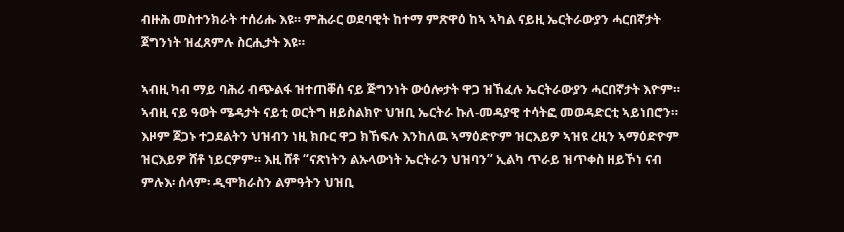ብዙሕ መስተንክራት ተሰሪሑ እዩ። ምሕራር ወደባዊት ከተማ ምጽዋዕ ከኣ ኣካል ናይዚ ኤርትራውያን ሓርበኛታት ጀግንነት ዝፈጸምሉ ስርሒታት እዩ።

ኣብዚ ካብ ማይ ባሕሪ ብጭልፋ ዝተጠቐሰ ናይ ጅግንነት ውዕሎታት ዋጋ ዝኸፈሉ ኤርትራውያን ሓርበኛታት እዮም። ኣብዚ ናይ ዓወት ሜዳታት ናይቲ ወርትግ ዘይስልክዮ ህዝቢ ኤርትራ ኩለ-መዳያዊ ተሳትፎ መወዳድርቲ ኣይነበሮን። እዞም ጀጋኑ ተጋደልትን ህዝብን ነዚ ክቡር ዋጋ ክኸፍሉ እንከለዉ ኣማዕድዮም ዝርእይዎ ኣዝዩ ረዚን ኣማዕድዮም ዝርእይዎ ሸቶ ነይርዎም። እዚ ሸቶ “ናጽነትን ልኡላውነት ኤርትራን ህዝባን” ኢልካ ጥራይ ዝጥቀስ ዘይኾነ ናብ ምሉእ፡ ሰላም፡ ዲሞክራስን ልምዓትን ህዝቢ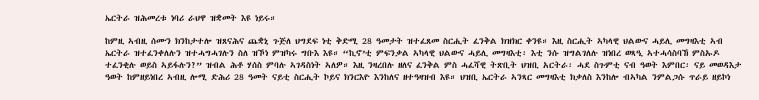ኤርትራ ዝሕመረቱ ነባሪ ራህዋ ዝቋመት እዩ ነይሩ።

ከምዚ ኣብዚ ሰሙን ክንከታተሎ ዝጸናሕና ጨቋኒ ጉጅለ ህግደፍ ነቲ ቅድሚ 28 ዓመታት ዝተፈጸመ ስርሒት ፈንቅል ክዝክር ቀንዩ። እዚ ስርሒት ኣካላዊ ህልውና ሓይሊ መግዛእቲ ኣብ ኤርትራ ዝተፈንቀለሉን ዝተሓግሓገሉን ስለ ዝኾነ ምዝካሩ ግቡእ እዩ። “ኪኖ’ቲ ምፍንቃል ኣካላዊ ህልውና ሓይሊ መግዛእቲ፡ እቲ ንሱ ዝግልገለሉ ዝነበረ ወጻዒ ኣተሓሳስባኸ ምስኡዶ ተፈንቂሉ ወይስ ኣይፋሉን?” ዝብል ሕቶ ሃሰስ ምባሉ ኣገዳስነት ኣለዎ። እዚ ንዛረበሉ ዘለና ፈንቅል ምስ ሓፈሻዊ ትጽቢት ህዝቢ አርትራ፡ ሓደ ስጉምቲ ናብ ዓወት እምበር፡ ናይ መወዳእታ ዓወት ከምዘይነበረ ኣብዚ ሎሚ ድሕሪ 28 ዓመት ናይቲ ስርሒት ኮይና ክንርእዮ እንከለና ዘተዓዛዝብ እዩ። ህዝቢ ኤርትራ ኣንጻር መግዛእቲ ክቃለስ እንከሎ ብኣካል ንምልጋሱ ጥራይ ዘይኮነ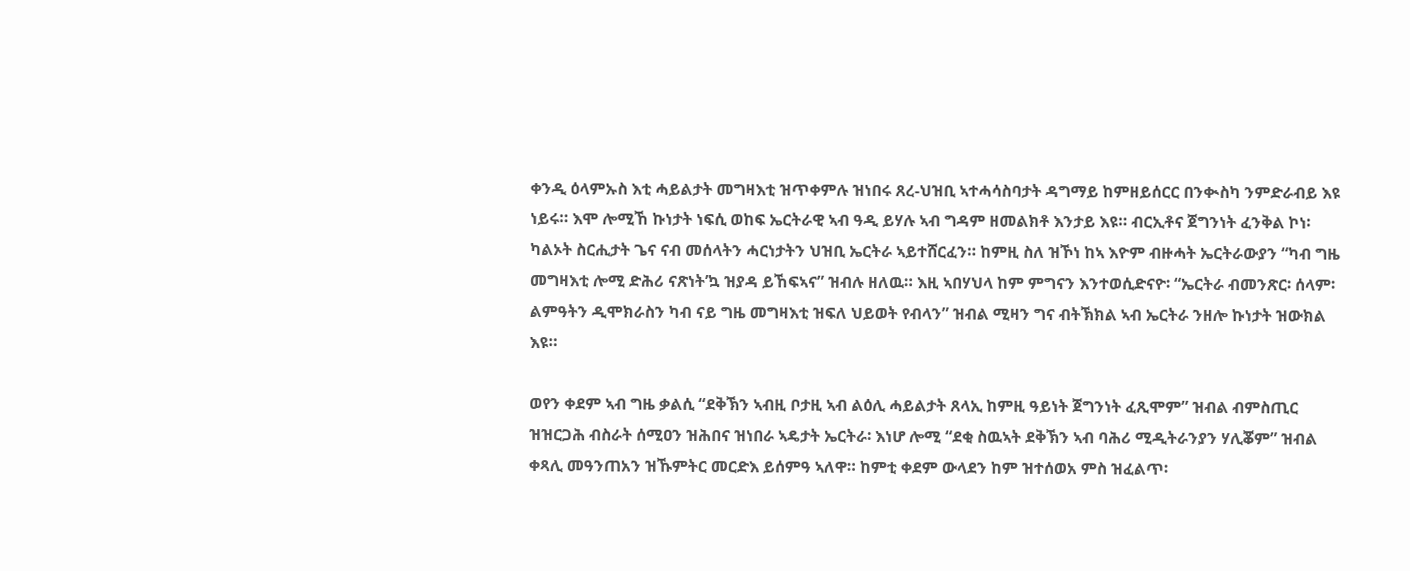ቀንዲ ዕላምኡስ እቲ ሓይልታት መግዛእቲ ዝጥቀምሉ ዝነበሩ ጸረ-ህዝቢ ኣተሓሳስባታት ዳግማይ ከምዘይሰርር በንቊስካ ንምድራብይ እዩ ነይሩ። እሞ ሎሚኸ ኩነታት ነፍሲ ወከፍ ኤርትራዊ ኣብ ዓዲ ይሃሉ ኣብ ግዳም ዘመልክቶ እንታይ እዩ። ብርኢቶና ጀግንነት ፈንቅል ኮነ፡ ካልኦት ስርሒታት ጌና ናብ መሰላትን ሓርነታትን ህዝቢ ኤርትራ ኣይተሸርፈን። ከምዚ ስለ ዝኾነ ከኣ እዮም ብዙሓት ኤርትራውያን “ካብ ግዜ መግዛእቲ ሎሚ ድሕሪ ናጽነት’ኳ ዝያዳ ይኸፍኣና” ዝብሉ ዘለዉ። እዚ ኣበሃህላ ከም ምግናን እንተወሲድናዮ፡ “ኤርትራ ብመንጽር፡ ሰላም፡ ልምዓትን ዲሞክራስን ካብ ናይ ግዜ መግዛእቲ ዝፍለ ህይወት የብላን” ዝብል ሚዛን ግና ብትኽክል ኣብ ኤርትራ ንዘሎ ኩነታት ዝውክል እዩ።

ወየን ቀደም ኣብ ግዜ ቃልሲ “ደቅኽን ኣብዚ ቦታዚ ኣብ ልዕሊ ሓይልታት ጸላኢ ከምዚ ዓይነት ጀግንነት ፈጺሞም” ዝብል ብምስጢር ዝዝርጋሕ ብስራት ሰሚዐን ዝሕበና ዝነበራ ኣዴታት ኤርትራ፡ እነሆ ሎሚ “ደቂ ስዉኣት ደቅኽን ኣብ ባሕሪ ሚዲትራንያን ሃሊቖም” ዝብል ቀጻሊ መዓንጠአን ዝኹምትር መርድእ ይሰምዓ ኣለዋ። ከምቲ ቀደም ውላደን ከም ዝተሰወአ ምስ ዝፈልጥ፡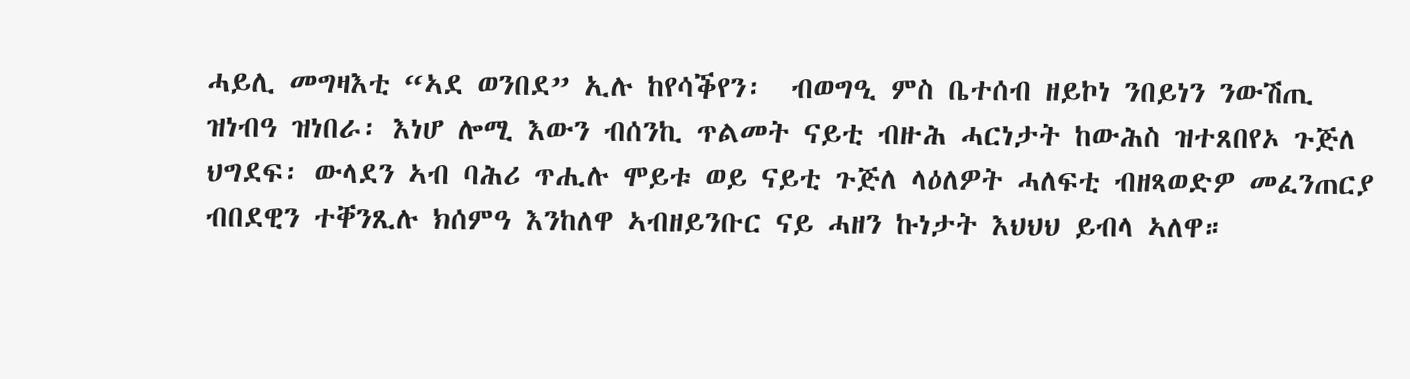ሓይሊ መግዛእቲ “ኣደ ወንበደ” ኢሉ ከየሳቕየን፡  ብወግዒ ምስ ቤተሰብ ዘይኮነ ንበይነን ንውሽጢ ዝነብዓ ዝነበራ፡ እነሆ ሎሚ እውን ብሰንኪ ጥልመት ናይቲ ብዙሕ ሓርነታት ከውሕስ ዝተጸበየኦ ጉጅለ ህግደፍ፡ ውላደን ኣብ ባሕሪ ጥሒሉ ሞይቱ ወይ ናይቲ ጉጅለ ላዕለዎት ሓለፍቲ ብዘጻወድዎ መፈንጠርያ ብበደዊን ተቐንጺሉ ክሰምዓ እንከለዋ ኣብዘይንቡር ናይ ሓዘን ኩነታት እህህህ ይብላ ኣለዋ።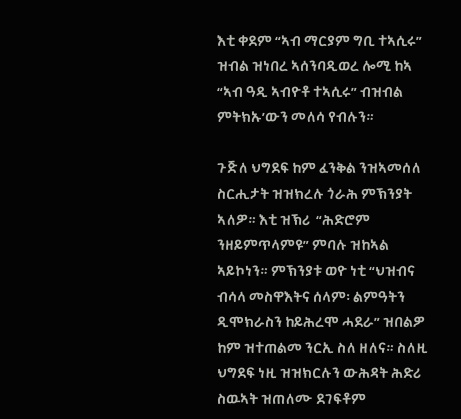እቲ ቀደም “ኣብ ማርያም ግቢ ተኣሲሩ” ዝብል ዝነበረ ኣሰንባዲወረ ሎሚ ከኣ “ኣብ ዓዲ ኣብዮቶ ተኣሲሩ” ብዝብል ምትክኡ’ውን መለሳ የብሉን።

ጉጅለ ህግደፍ ከም ፈንቅል ንዝኣመሰለ ስርሒታት ዝዝክረሉ ጎራሕ ምኽንያት ኣለዎ። እቲ ዝኽሪ  “ሕድሮም ንዘይምጥላምዩ” ምባሉ ዝከኣል ኣይኮነን። ምኽንያቱ ወዮ ነቲ “ህዝብና ብሳላ መስዋእትና ሰላም፡ ልምዓትን ዲሞክራስን ከይሕረሞ ሓደራ” ዝበልዎ ከም ዝተጠልመ ንርኢ ስለ ዘለና። ስለዚ ህግደፍ ነዚ ዝዝክርሉን ውሕዳት ሕድሪ ስዉኣት ዝጠለሙ ደገፍቶም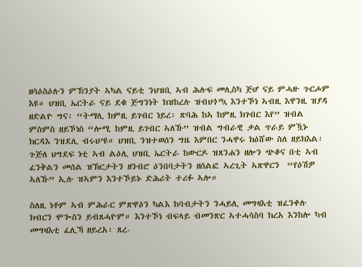ዘሳዕስዕሉን ምኽንያት ኣካል ናይቲ ንህዝቢ ኣብ ሕሉፍ መሊስካ ጅሆ ናይ ምሓዙ ጉርሖም እዩ። ህዝቢ ኤርትራ ናይ ደቁ ጅግንነት ክዝከረሉ ዝብህጎ’ኳ እንተኾነ ኣብዚ እዋንዚ ዝያዳ ዘድልዮ ግና፡ “ትማሊ ከምዚ ይገብር ነይረ፡ ጽባሕ ከኣ ከምዚ ክገብር እየ” ዝብል ምስምስ ዘይኾነስ “ሎሚ ከምዚ ይገብር ኣለኹ” ዝብል ግብራዊ ቃል ጥራይ ምዃኑ ክርዳእ ንዝደሊ ብሩህ’ዩ። ህዝቢ ንዝተወሰን ግዜ እምበር ንሓዋሩ ክዕሸው ስለ ዘይክእል፡ ጉጅለ ህግደፍ ነቲ ኣብ ልዕሊ ህዝቢ ኤርትራ ከውርዶ ዝጸንሐን ዘሎን ጭቆና በቲ ኣብ ፈንቅልን መሰል ዝኽርታትን ዘንብሮ ዕንበባታትን ዘሰልፎ ኣረጊት ኣጽዋርን  “የዕሽዎ ኣለኹ” ኢሉ ዝኣምን እንተኾይኑ ድሕሪት ተሪፉ ኣሎ።

ስለዚ ነቶም ኣብ ምሕራር ምጽዋዕን ካልእ ከባብታትን ንሓይሊ መግዛእቲ ዝፈንቀሉ ክብርን ሞጐስን ይብጸሓዮም። እንተኾነ ብፍላይ ብመንጽር ኣተሓሳስባ ክረአ እንከሎ ካብ መግዛእቲ ፈሊኻ ዘይረአ፡ ጸረ-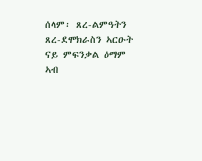ሰላም፡ ጸረ-ልምዓትን ጸረ-ደሞክራስን ኣርዑት ናይ ምፍንቃል ዕማም ኣብ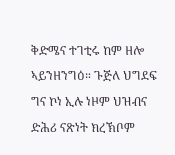ቅድሜና ተገቲሩ ከም ዘሎ ኣይንዘንግዕ። ጉጅለ ህግደፍ ግና ኮነ ኢሉ ነዞም ህዝብና ድሕሪ ናጽነት ክረኽቦም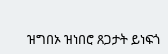ዝግበኦ ዝነበሮ ጸጋታት ይነፍጎ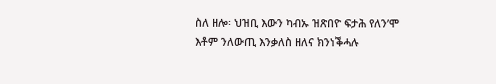ስለ ዘሎ፡ ህዝቢ እውን ካብኡ ዝጽበዮ ፍታሕ የለን’ሞ እቶም ንለውጢ እንቃለስ ዘለና ክንነቕሓሉ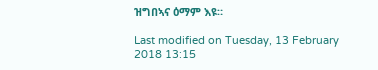ዝግበኣና ዕማም እዩ።

Last modified on Tuesday, 13 February 2018 13:15